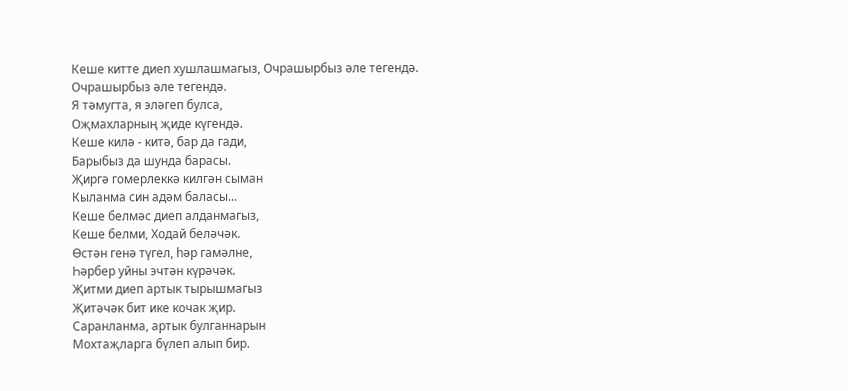Кеше китте диеп хушлашмагыз, Очрашырбыз әле тегендә.
Очрашырбыз әле тегендә.
Я тәмугта, я эләгеп булса,
Оҗмахларның җиде күгендә.
Кеше килә - китә, бар да гади,
Барыбыз да шунда барасы.
Җиргә гомерлеккә килгән сыман
Кыланма син адәм баласы...
Кеше белмәс диеп алданмагыз,
Кеше белми, Ходай беләчәк.
Өстән генә түгел, һәр гамәлне,
Һәрбер уйны эчтән күрәчәк.
Җитми диеп артык тырышмагыз
Җитәчәк бит ике кочак җир.
Саранланма, артык булганнарын
Мохтаҗларга бүлеп алып бир.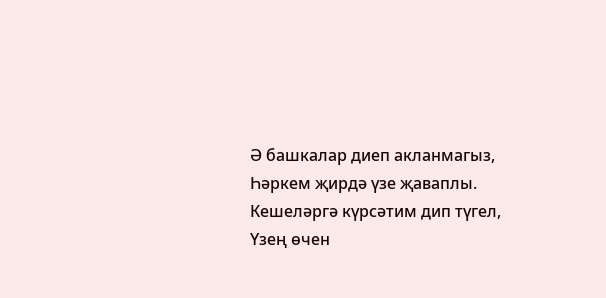Ә башкалар диеп акланмагыз,
Һәркем җирдә үзе җаваплы.
Кешеләргә күрсәтим дип түгел,
Үзең өчен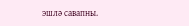эшлә савапны.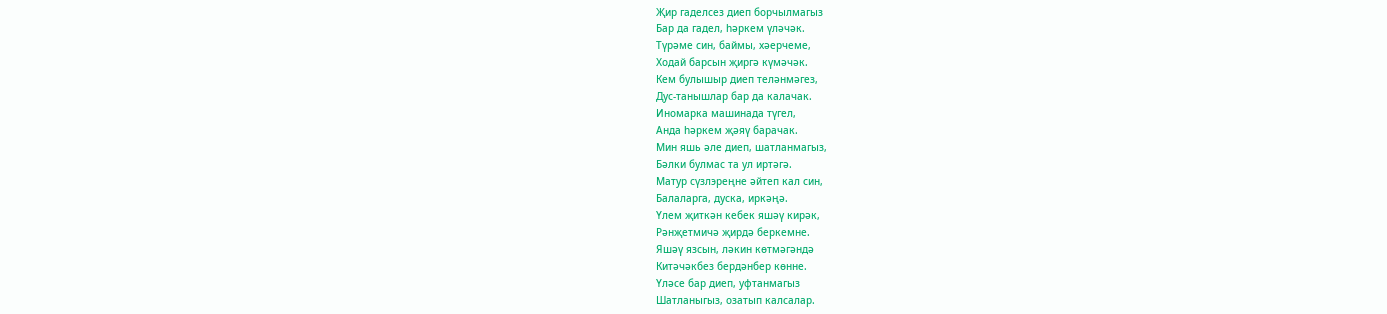Җир гаделсез диеп борчылмагыз
Бар да гадел, һәркем үләчәк.
Түрәме син, баймы, хәерчеме,
Ходай барсын җиргә күмәчәк.
Кем булышыр диеп теләнмәгез,
Дус-танышлар бар да калачак.
Иномарка машинада түгел,
Анда һәркем җәяү барачак.
Мин яшь әле диеп, шатланмагыз,
Бәлки булмас та ул иртәгә.
Матур сүзлэреңне әйтеп кал син,
Балаларга, дуска, иркәңә.
Үлем җиткән кебек яшәү кирәк,
Рәнҗетмичә җирдә беркемне.
Яшәү язсын, ләкин көтмәгәндә
Китәчәкбез бердәнбер көнне.
Үләсе бар диеп, уфтанмагыз
Шатланыгыз, озатып калсалар.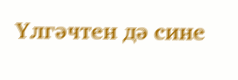Үлгәчтен дә сине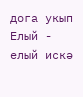дога укып
Елый - елый искә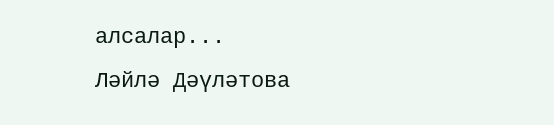алсалар...
Ләйлә Дәүләтова